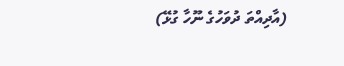(އާދިއްތަ ދުވަހުގެ ނޫހާ ގުޅޭ)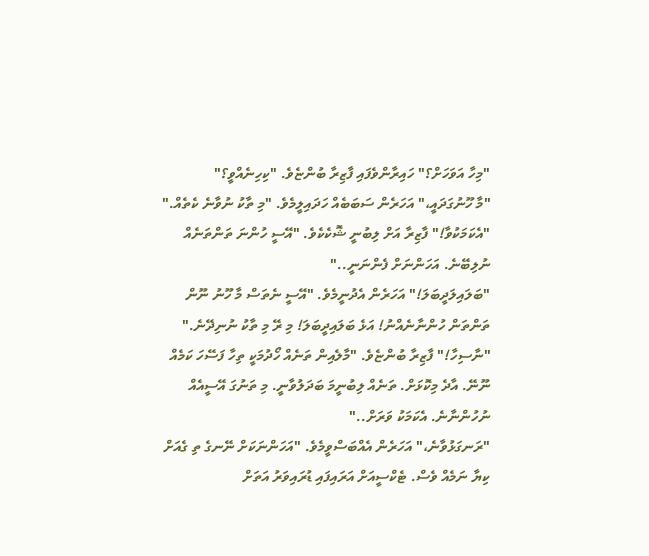"މިހާ އަވަހަށް؟" ހައިރާންވެފައި ފާޒިރާ ބުންޏެވެ. "ކިހިނެއްވީ؟"
"މާ ހޫނުގަދައީ،" އަހަރެން ސަބަބެއް ހަދައިލީމެވެ. "މި ތާކު ނުވާނެ ކެތެއް."
"އެކަމަކުވާ!" ފާޒިރާ އަށް ލިބުނީ ޝޮކެކެވެ. "އޭސީ ހުންނަ ތަންތަނެއް ނުލިބޭނެ. އަހަންނަށް ފެންނަނީ.."
"ބަލައިލަދީބަލަ!" އަހަރެން އެދުނީމެވެ. "އޭސީ ނެތަސް މާ ހޫނު ނޫން ތަންތަން ހުންނާނެއްނު! އަޅެ ބަލައިދީބަލަ! މި ރޭ މި ތާކު ނުނިދޭނެ."
"ނާސިހާ!" ފާޒިރާ ބުންޏެވެ. "މާލެއިން ތަނެއް ހޯދުމަކީ ތިހާ ފަސޭހަ ކަމެއް ނޫނޭ. އާދެ މިކޮޅަށް. ތަނެއް ލިބުނީމަ ބަދަލުވާނީ. މި ތަނުގަ އޭސީއެއް ނުހުންނާނެ. އެކަމަކު ވަރަށް.."
"ރަނގަޅުވާނެ،" އަހަރެން އެއްބަސްވީމެވެ. "އަހަންނަކަށް ނޭނގެ ތި ގެއަށް ކިޔާ ނަމެއް ވެސް. ޓެކްސީއަށް އަރައިފައި ޑުރައިވަރު އަތަށް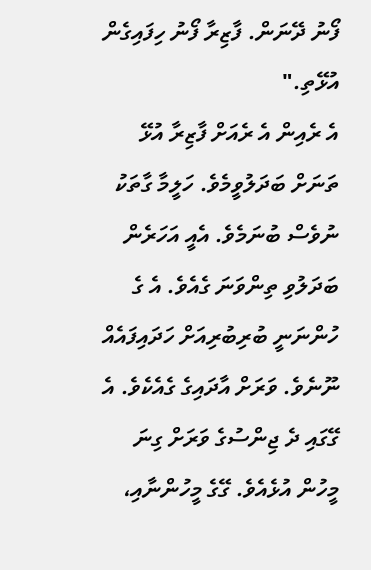ފޯނު ދޭނަން. ފާޒިރާ ފޯނު ހިފައިގެން އުޅޭތި."
އެ ރެއިން އެ ރެއަށް ފާޒިރާ އުޅޭ ތަނަށް ބަދަލުވީމެވެ. ހަލީމާ ގާތަކު ނުވެސް ބުނަމެވެ. އެއީ އަހަރެން ބަދަލުވި ތިންވަނަ ގެއެވެ. އެ ގެ ހުންނަނީ ބުރިބުރިއަށް ހަދައިފައެއް ނޫނެވެ. ވަރަށް އާދައިގެ ގެއެކެވެ. އެ ގޭގައި ދެ ޖިންސުގެ ވަރަށް ގިނަ މީހުން އުޅެއެވެ. ގޭގެ މީހުންނާއި،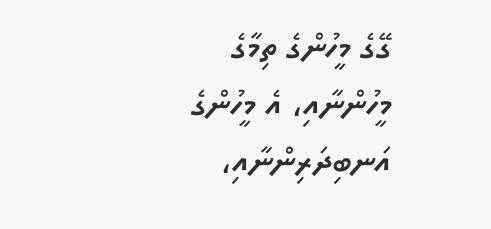ގޭގެ މީހުންގެ ތިމާގެ މީހުންނާއި، އެ މީހުންގެ އަނބިދަރިންނާއި،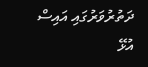ދަތުރުވަރުގައި އައިސް އުޅޭ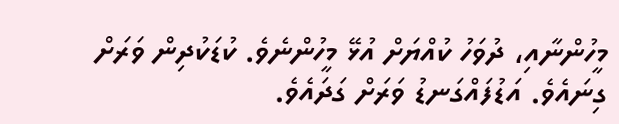މީހުންނާއި، ދުވަހު ކުއްޔަށް އުޅޭ މީހުންނެވެ. ކުޑަކުދިން ވަރަށް ގިނައެވެ. އަޑުފައްގަނޑު ވަރަށް ގަދައެވެ.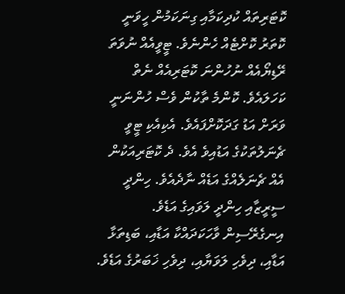ކޮޓަރިތައް ކުދިކަމާއި ގިނަކަމުން ހީވަނީ ކޮތަރު ކޮށްޓެއް ހެންނެވެ. ޓީވީއެއް ނުވަތަ ރޭޑިޔޯއެއް ނުހުންނަ ކޮޓަރިއެއް ނެތް ކަހަލައެވެ. ކޮންމެ ތާކުން ވެސް ހުންނަނީ ވަރަށް އަޑު ގަދަކޮށްފައެވެ. އެކިއެކި ޓީވީ ޗެނަލުތަކުގެ އަޑުއިވެ އެވެ. ދެ ކޮޓަރިއަކުން އެއް ޗެނަލެއްގެ އަޑެއް ނާދެއެވެ. ހިންދީ ސީރީޒާއި ހިންދީ ލަވައިގެ އަޑެވެ. އިނގެރޭސިން ވާހަކަދައްކާ އަޑާއި، ބަޑިތަޅާ އަޑާއި، ދިވެހި ލަވަޔާއި، ދިވެހި ޚަބަރުގެ އަޑެވެ.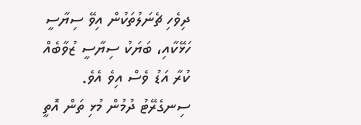ދިވެހި ޗެނަލުތަކުން އިވޭ ސިޔާސީ ހަޅޭކާއި، ބަޔަކު ސިޔާސީ ޒުވާބެއް ކުރާ އަޑު ވެސް އިވެ އެވެ. ސިނގެރޭޓު ދުމުން މުޅި ތަން އޮތީ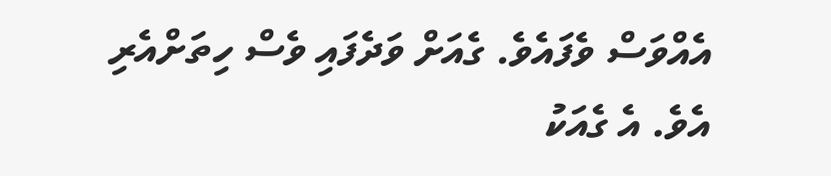އެއްވަސް ވެފައެވެ. ގެއަށް ވަދެފައި ވެސް ހިތަށްއެރި އެވެ. އެ ގެއަކު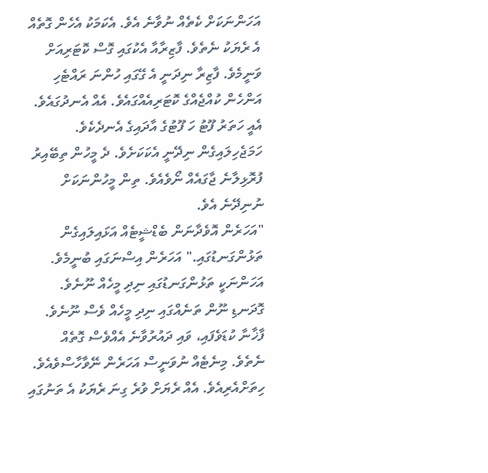އަހަންނަކަށް ކެތެއް ނުވާނެ އެވެ. އެކަމަކު އެހެން ގޮތެއް އެ ރެޔަކު ނެތެވެ. ފާޒިރާއާ އެކުގައި ގޮސް ކޮޓަރިއަށް ވަނީމެވެ. ފާޒިރާ ނިދަނީ އެ ގޭގައި ހުންނަ ރައްޓެހި އަންހެން ކުއްޖެއްގެ ކޮޓަރިއެއްގައެވެ. އެއް އެނދުގައެވެ. އެއީ ހަތަރު ފޫޓު ހަ ފޫޓުގެ އާދައިގެ އެނދެކެވެ. ހަމަޖެހިލައިގެން ނިދޭނީ އެކަކަށެވެ. ދެ މީހުން ތިބޭއިރު ފުރޮޅިލާނެ ޖާގައެއް ނޯވެއެވެ. ތިން މީހުންނަކަށް ނުނިދޭނެ އެވެ.
"އަހަރެން އޮވެދާނަން ބެޑްޝީޓެއް އަޅައިލައިގެން ތަޅުންގަނޑުގައި." އަހަރެން އިސްނަގައި ބުނީމެވެ.
އަހަންނަކީ ތަޅުންގަނޑުގައި ނިދި މީހެއް ނޫނެވެ. ގޮދަނޑި ނޫން ތަނެއްގައި ނިދި މީހެއް ވެސް ނޫނެވެ. ފާޚާނާ ކުޑަވެފައި، ވައި ދައުރުވާނެ އެއްވެސް ގޮތެއް ނެތެވެ. މިނެޓެއް ނުވަނީސް އަހަރެން ނޭވާހާސްވެއެވެ. ހިތަށްއެރިއެވެ. އެއް ރެޔަށް ވުރެ ގިނަ ރެޔަކު އެ ތަނުގައި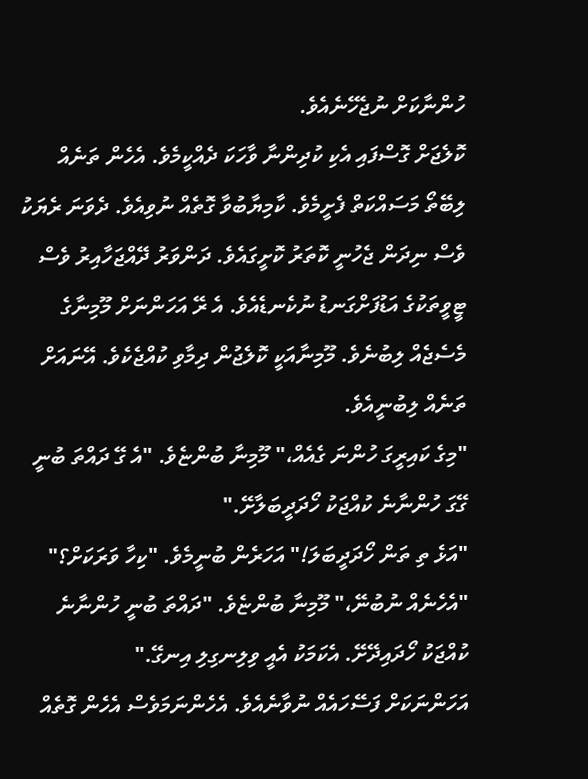ހުންނާކަށް ނުޖެހޭނެއެވެ.
ކޮލެޖަށް ގޮސްފައި އެކި ކުދިންނާ ވާހަކަ ދެއްކީމެވެ. އެހެން ތަނެއް ލިބޭތޯ މަސައްކަތް ފެށީމެވެ. ކާމިޔާބުވާ ގޮތެއް ނުވިއެވެ. ދެވަނަ ރެޔަކު ވެސް ނިދަން ޖެހުނީ ކޮތަރު ކޮށީގައެވެ. ދަންވަރު ދޭއްޖަހާއިރު ވެސް ޓީވީތަކުގެ އަޑުފަށްގަނޑު ނުކެނޑެއެވެ. އެ ރޭ އަހަންނަށް މޫމިނާގެ މެސެޖެއް ލިބުނެވެ. މޫމިނާއަކީ ކޮލެޖުން ދިމާވި ކުއްޖެކެވެ. އޭނައަށް ތަނެއް ލިބުނީއެވެ.
"މިގެ ކައިރީގަ ހުންނަ ގެއެއް،" މޫމިނާ ބުންޏެވެ. "އެ ގޭ ދައްތަ ބުނީ ގޭގަ ހުންނާނެ ކުއްޖަކު ހޯދަދީބަލާށޭ."
"އަޅެ ތި ތަން ހޯދަދީބަލަ!" އަހަރެން ބުނީމެވެ. "ކިހާ ވަރަކަށް؟"
"އެހެނެއް ނުބުނޭ،" މޫމިނާ ބުންޏެވެ. "ދައްތަ ބުނީ ހުންނާނެ ކުއްޖަކު ހޯދައިދޭށޭ. އެކަމަކު އެއީ ވިލިނގިލި އިނގޭ."
އަހަންނަކަށް ފަސޭހައެއް ނުވާނެއެވެ. އެހެންނަމަވެސް އެހެން ގޮތެއް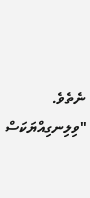ނެތެވެ.
"ވިލިނގިއްޔަކަސް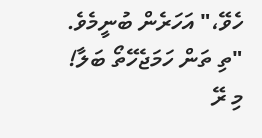ހެވޭ،" އަހަރެން ބުނީމެވެ. "ތި ތަން ހަމަޖެހޭތޯ ބަލާ! މި ރޭ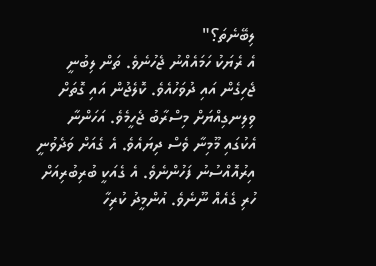ލިބޭނެތަ؟"
އެ ރެޔަކު ހަމައެއްނު ޖެހުނެވެ. ތަން ލިބުނީ ޖެހިގެން އައި ދުވަހުއެވެ. ކޮލެޖުން އައި ގޮތަށް ވިލިނގިއްޔަށް މިސްރާބު ޖެހީމެވެ. އަހަންނާ އެކުގައި މޫމިނާ ވެސް ދިޔައެވެ. އެ ގެއަށް ވަދެވުނީ އިރުއޮއްސުނު ފަހުންނެވެ. އެ ގެއަކީ ބުރިބުރިއަށް ހުރި ގެއެއް ނޫނެވެ. އުންމީދު ކުރިހާ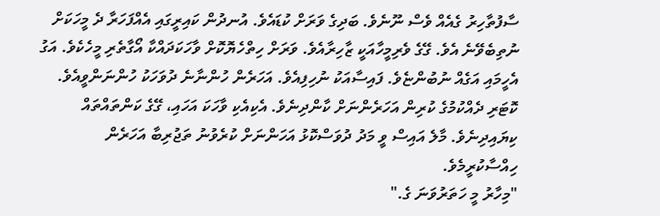ސާފުތާހިރު ގެއެއް ވެސް ނޫނެވެ. ބަދިގެ ވަރަށް ކުޑައެވެ. އުނދުން ކައިރީގައި އެއްފަހަރާ ދެ މީހަކަށް ނުތިބެވޭނެ އެވެ. ގޭގެ ވެރިމީހާއަކީ ޒާހިރާއެވެ. ވަރަށް ހިތްހެޔޮކޮށް ވާހަކަދައްކާ އޯގާތެރި މީހެކެވެ. އަގު އެހީމައި އަގެއް ނުބުންޏެވެ. ފައިސާއަކު ނުހިފިއެވެ. އަހަރެން ހުންނާނެ ދުވަހަކު ހުންނަންވީއެވެ. ކޮޓަރި ދެއްކުމުގެ ކުރިން އަހަރެންނަށް ކާންދިނެވެ. އެކިއެކި ވާހަކަ އަހައި، ގޭގެ ކަންތައްތައް ކިޔައިދިނެވެ. މާލެ އައިސް ވީ މަދު ދުވަސްކޮޅު އަހަންނަށް ކުރެވުނު ތަޖުރިބާ އަހަރެން ހިއްސާކުރީމެވެ.
"މިހާރު މީ ހަތަރުވަނަ ގެ."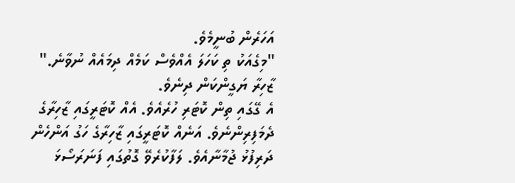އަހަރެން ބުނީމެވެ.
"މިގެއަކު ތި ކަހަލަ އެއްވެސް ކަމެއް ދިމައެއް ނުވާނެ." ޒާހިރާ ޔަގީންކަން ދިނެވެ.
އެ ގޭގައި ތިން ކޮޓަރި ހުރެއެވެ. އެއް ކޮޓަރީގައި ޒާހިރާގެ ދެމަފިރިންނެވެ. އަނެއް ކޮޓަރީގައި ޒާހިރާގެ ހަގު އަންހެން ދަރިފުޅު ޖުމާނާއެވެ. ލަފާކުރެވޭ ގޮތުގައި ފަނަރަސޯޅަ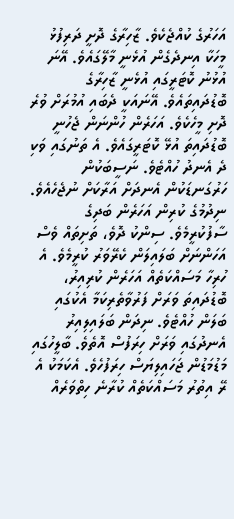އަހަރުގެ ކުއްޖެކެވެ. ޒާހިރާގެ ދޮށީ ދަރިފުޅު މީހަކާ އިނދެގެން އުޅެނީ މާލޭގައެވެ. އޭނަ އުޅުނު ކޮޓަރީގައި އުޅެނީ ޒާހިރާގެ ބޮޑުދައިތައެވެ. އޭނައަކީ ދެބައި އުމުރަށް ވުރެ ދޮށި މީހެކެވެ. އަހަރެން ހުންނަން ޖެހުނީ ބޮޑުދައިތަ އުޅޭ ކޮޓަރީގައެވެ. އެ ތަނުގައި ވަކި ދެ އެނދު ހުއްޓެވެ. ނަސީބަކުން ހަރުގަނޑަކުން އެނދަށް އަރާކަށް ނުޖެހެއެވެ.
ނިދުމުގެ ކުރިން އަހަރެން ބަދިގެ ސާފުކުރީމެވެ. ސިންކު ދޮވެ، ތަށިތައް ވެސް އަހަންނަށް ބަލައިލަން ކެރޭވަރު ކުރީމެވެ. އެ ހުރިހާ މަސައްކަތެއް އަހަރެން ކުރިއިރު، ބޮޑުދައިތަ ވަރަށް ފަރުވާތެރިކަމާ އެކުގައި ބަލަން ހުއްޓެވެ. ނިދަން ބަލައިލިއިރު އެނދުގައި ވަރަށް ހިރަފުސް އޮތެވެ. ބާލީހުގައި މަޑުމަޑުން ޖަހައިލިޔަސް ހިރަފުހެވެ. އެކަމަކު އެ ރޭ އިތުރު މަސައްކަތެއް ކުރާނެ ހިތްވަރެއް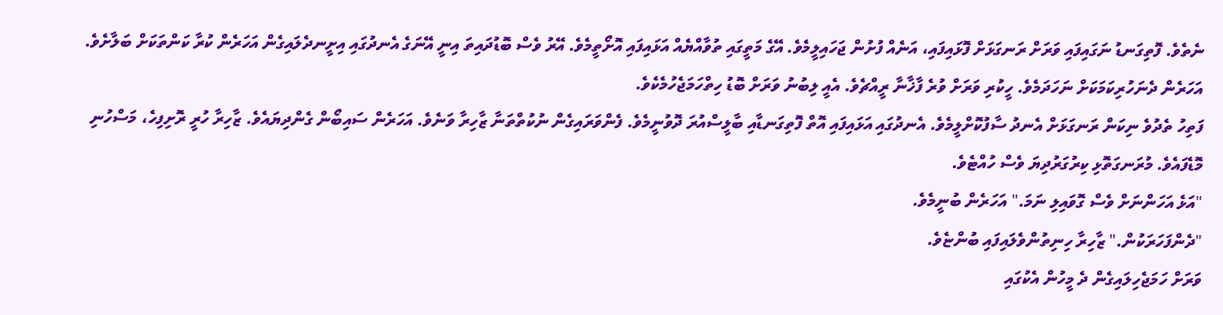ނެތެވެ. ފޮތިގަނޑު ނަގައިފައި ވަރަށް ރަނގަޅަށް ފޮޅައިފައި، އަނެއް ފުށުން ޖަހައިލީމެވެ. އޭގެ މަތީގައި ތުވާއްޔެއް އަޅައިފައި އޮށޯތީމެވެ. އޭރު ވެސް ބޮޑުދައިތަ އިނީ އޭނަގެ އެނދުގައި އިށީނދެލައިގެން އަހަރެން ކުރާ ކަންތަކަށް ބަލާށެވެ. އަހަރެން ދެނަހުރިކަމަކަށް ނަހަދަމެވެ. ހީކުރި ވަރަށް ވުރެ ފާޚާނާ ރީއްޗެވެ. އެއީ ލިބުނު ވަރަށް ބޮޑު ހިތްހަމަޖެހުމެކެވެ.
ފަތިހު ތެދުވެ ނިކަން ރަނގަޅަށް އެނދު ސާފުކޮށްލީމެވެ. އެނދުގައި އަޅައިފައި އޮތް ފޮތިގަނޑާއި ބާލީސްއުރަ ދޮވުނީމެވެ. ފެންވަރައިގެން ނުކުތްތަނާ ޒާހިރާ ވަނެވެ. އަހަރެން ސައިބޯން ގެންދިޔައެވެ. ޒާހިރާ ހުރީ ރޮށިފިހެ، މަސްހުނި މޮޑެފައެވެ. މުރަނގަތޮޅި ކިރުގަރުދިޔަ ވެސް ހުއްޓެވެ.
"އަޅެ އަހަންނަށް ވެސް ގޮވައިލި ނަމަ." އަހަރެން ބުނީމެވެ.
"ދެންފަހަރަކުން." ޒާހިރާ ހިނިތުންވެލައިފައި ބުންޏެވެ.
ވަރަށް ހަމަޖެހިލައިގެން ދެ މީހުން އެކުގައި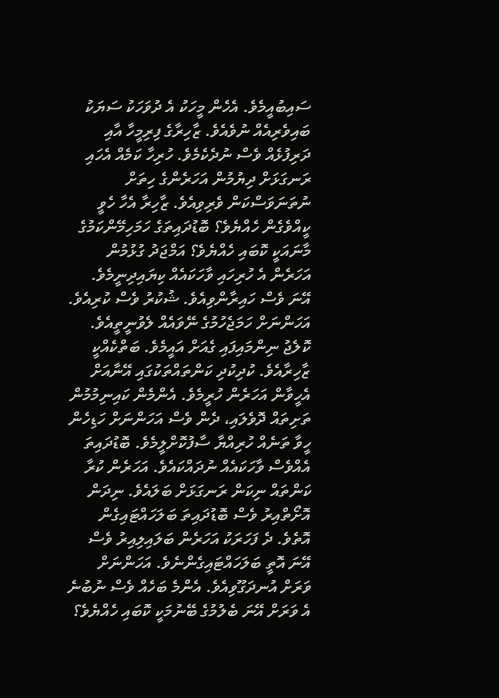ސައިބުއީމެވެ. އެހެން މީހަކު އެ ދުވަހަކު ސަޔަކު ބައިވެރިއެއް ނުވެއެވެ. ޒާހިރާގެ ފިރިމީހާ އާއި ދަރިފުޅެއް ވެސް ނުދެކެމެވެ. ހުރިހާ ކަމެއް އެހައި ރަނގަޅަށް ދިޔުމުން އަހަރެންގެ ހިތަށް ނުތަނަވަސްކަން ވެރިވިއެވެ. ޒާހިރާ އެހާ ހެވީ ކީއްވެގެން ހެއްޔެވެ؟ ބޮޑުދައިތަގެ ހަމަހިމޭންކަމުގެ މާނައަކީ ކޮބައި ހެއްޔެވެ؟ އަމްޖަދު ގުޅުމުން އަހަރެން އެ ހުރިހައި ވާހަކައެއް ކިޔައިދިނީމެވެ. އޭނަ ވެސް ހައިރާންވިއެވެ. ޝުކުރު ވެސް ކުރިއެވެ. އަހަންނަށް ހަމަޖެހުމުގެ ނޭވައެއް ލެވުނީތީއެވެ.
ކޮލެޖު ނިންމައިފައި ގެއަށް އައީމެވެ. ބަތްކެއްކީ ޒާހިރާއެވެ. ކުދިކުދި ކަންތައްތަކުގައި އޭނާއަށް އެހީވާން އަހަރެން ހުރީމެވެ. އެންމެން ކައިނިމުމުން ތަށިތައް ދޮވެލައި، ދެން ވެސް އަހަންނަށް ހަޑިހެން ހީވާ ތަނެއް ހުރިއްޔާ ސާފުކޮށްލީމެވެ. ބޮޑުދައިތަ އެއްވެސް ވާހަކައެއް ނުދައްކައެވެ. އަހަރެން ކުރާ ކަންތައް ނިކަން ރަނގަޅަށް ބަލައެވެ. ނިދަން އޮށޯތްއިރު ވެސް ބޮޑުދައިތަ ބަލަހައްޓައިގެން އޮތެވެ. ދެ ފަހަރަކު އަހަރެން ބަލައިލިއިރު ވެސް އޭނަ އޮތީ ބަލަހައްޓައިގެންނެވެ. އަހަންނަށް ވަރަށް އުނދަގޫވިއެވެ. އެންމެ ބަހެއް ވެސް ނުބުނެ އެ ވަރަށް އޭނަ ބެލުމުގެ ބޭނުމަކީ ކޮބައި ހެއްޔެވެ؟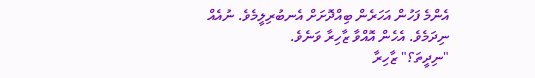އެންމެ ފަހުން އަހަރެން ބިއްދޮށަށް އެނބުރިލީމެވެ. ނުއެއް ނިދަމެވެ. އެހެން އޮއްވާ ޒާހިރާ ވަނެވެ.
"ނިދީތަ؟" ޒާހިރާ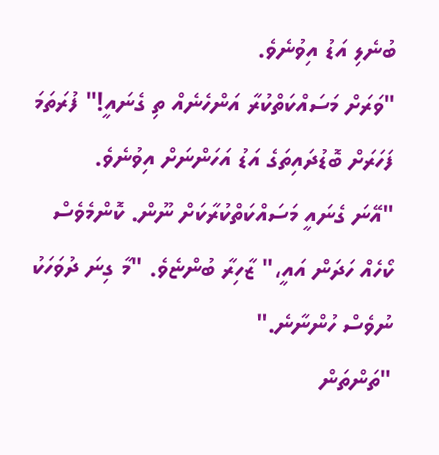ބުނެލި އަޑު އިވުނެވެ.
"ވަރަށް މަސައްކަތްކުރާ އަންހެނެއް ތި ގެނައީ!" ފުރަތަމަ ފަހަރަށް ބޮޑުދައިތަގެ އަޑު އަހަންނަށް އިވުނެވެ.
"އޭނަ ގެނައީ މަސައްކަތްކުރާކަށް ނޫން. ކޮންމެވެސް ކޯހެއް ހަދަން އައީ،" ޒާހިރާ ބުންޏެވެ. "މާ ގިނަ ދުވަހަކު ނުވެސް ހުންނާނެ."
"ތަންތަން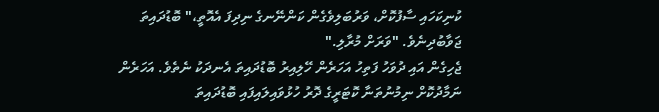ކުނިކަހައި ސާފުކޮށް، ވަރުބަލިވެގެން ކަންނޭނގެ ނިދިފަ އެއޮތީ،" ބޮޑުދައިތަ ޖަވާބުދިނެވެ. "ވަރަށް މުރާލި."
ޖެހިގެން އައި ދުވަހު ފަތިހު އަހަރެން ހޭލިއިރު ބޮޑުދައިތަ އެނދަކު ނެތެވެ. އަހަރެން ނަމާދުކޮށް ނިމުނުތަނާ ކޮޓަރީގެ ދޮރު ހުޅުވައިލައިފައި ބޮޑުދައިތަ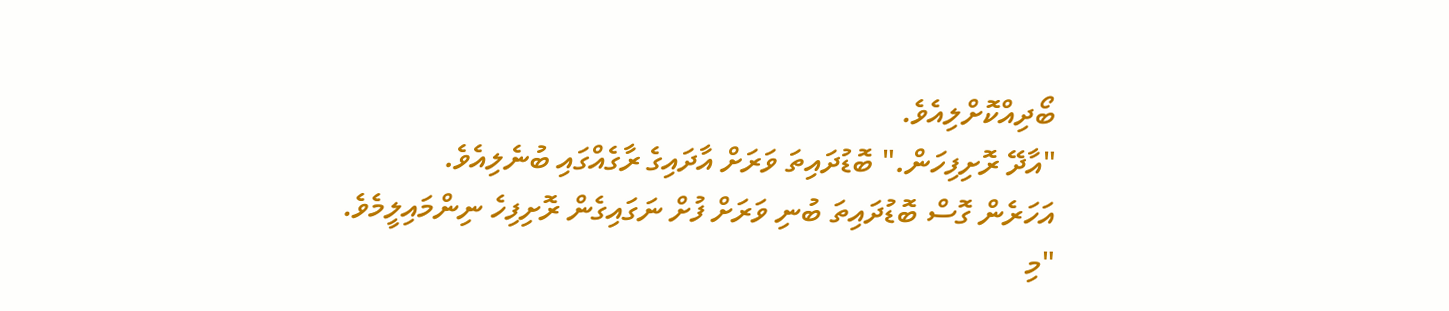ބޯދިއްކޮށްލިއެވެ.
"އާދޭ ރޮށިފިހަން." ބޮޑުދައިތަ ވަރަށް އާދައިގެ ރާގެއްގައި ބުނެލިއެވެ.
އަހަރެން ގޮސް ބޮޑުދައިތަ ބުނި ވަރަށް ފުށް ނަގައިގެން ރޮށިފިހެ ނިންމައިލީމެވެ.
"މި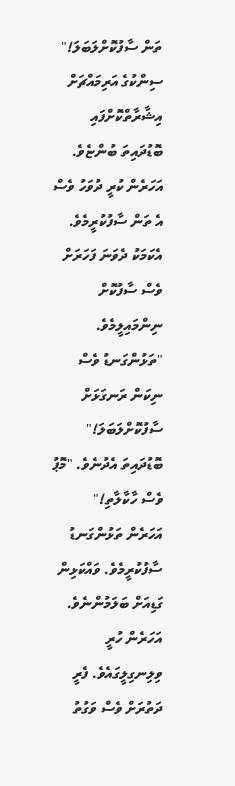ތަން ސާފުކޮށްލަބަލަ!" ސިންކުގެ އަރިމައްޗަށް އިޝާރާތްކޮށްފައި ބޮޑުދައިތަ ބުންޏެވެ.
އަހަރެން ކުރީ ދުވަހު ވެސް އެ ތަން ސާފުކުރީމެވެ. އެކަމަކު ދެވަނަ ފަހަރަށް ވެސް ސާފުކޮށް ނިންމައިލީމެވެ.
"ތަޅުންގަނޑު ވެސް ނިކަން ރަނގަޅަށް ސާފުކޮށްލަބަލަ!" ބޮޑުދައިތަ އެދުނެވެ. "މޮޕު ވެސް ހާކާލާތި!"
އަހަރެން ތަޅުންގަނޑު ސާފުކުރީމެވެ. ވައްކަޅިން ގަޑިއަށް ބަލަމުންނެވެ. އަހަރެން ހުރީ ވިލިނގިލީގައެވެ. ފެރީ ދަތުރަށް ވެސް ވަގުތު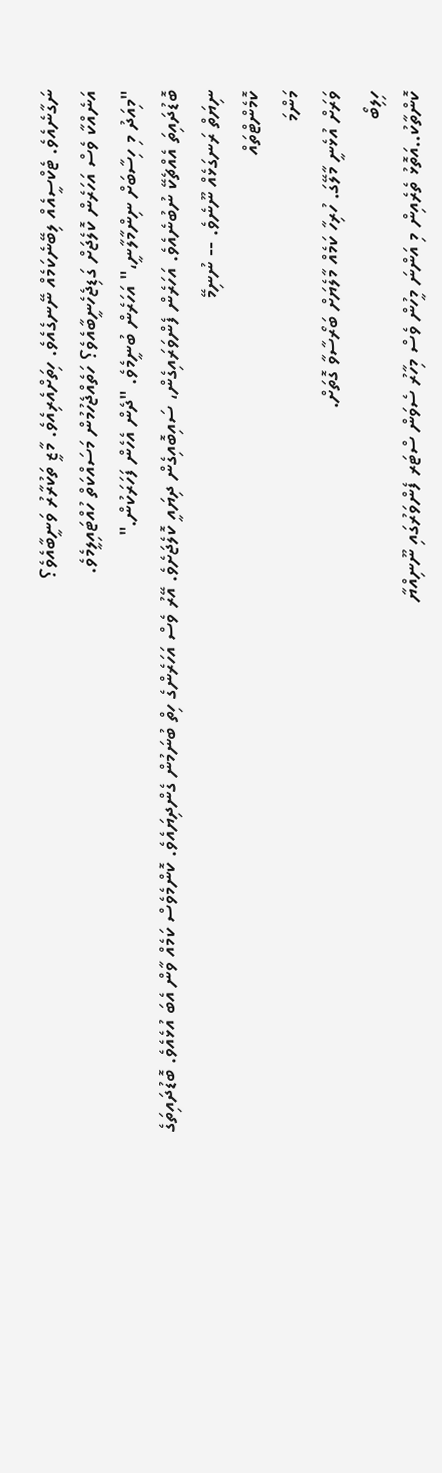ނަގާނެއެވެ. ޓެކްސީއެއް ލިބޭނެކަމެއް ނޭނގެއެވެ. ހިތަށްއެރިއެވެ. މާޒީ ތަކުރާރު ވަނީބާއެވެ؟
އަނެއްކާ ވެސް އަހަރެން ކޮލެޖަށް ގަޑިޖެހެނީބާއެވެ؟ ހަތެއްޖެހުމުން މަސައްކަތް ހުއްޓައިލީމެވެ.
"މިއަދު މި ހިސާބަށް ނިންމާލާނީ،" އަހަރެން ބުނީމެވެ. "ދެން އެހެން ފަހަރަކުން."
ބޮޑުދައިތަ އެއްޗެކޭ ނުބުނެއެވެ. އަހަރެން ފެންވަރައިގެން، ސައިބޮއިގެން ދިޔައީ ކޮލެޖަށެވެ. އޭރު ވެސް އަހަރެންގެ ހިތް ބުނަމުން ގެންދިޔައެވެ. ކޮންމެވެސް ކަމެއް ވާން އެބަ އުޅެއެވެ. ބޮޑުދައިތަގެ ނިޔަތް ރަނގަޅެއް ނޫނެވެ. -- ނުނިމޭ
ކޮމެންޓްތައް
މަންމަ
ވަރަށް އުޅެނީ މާލޭގަ. ހުރިހާ ކަމެއް މާލެޔަށް ބަރޯސާވާ ގޮތަށް.
ހިލިބޯ
ކޮންތާކު..އަތޮޅު ތެރެއިން މި އަންނަ މީހުން ވެސް މިހާރު ސެވަން ސްޓަރ ފެންވަރުގައި ނޫނިއްޔާ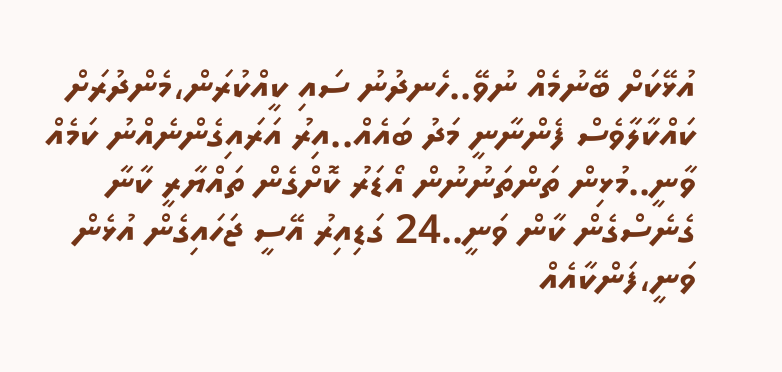އުޅޭކަށް ބޭނުމެއް ނުވޭ..ހެނދުނު ސައި ކީއްކުރަން،މެންދުރަށް ކައްކާލާވެސް ފެންނާނީ މަދު ބައެއް..އިރު އަރައިގެންނެއްނު ކަމެއް ވާނީ..މުޅިން ތަންތަނުނުން އޯޑަރު ކޮށްގެން ތައްޔާރީ ކާނާ ގެނެސްގެން ކާން ވަނީ..24 ގަޑިއިރު އޭސީ ޖަހައިގެން އުޅެން ވަނީ،ފަންކާއެއް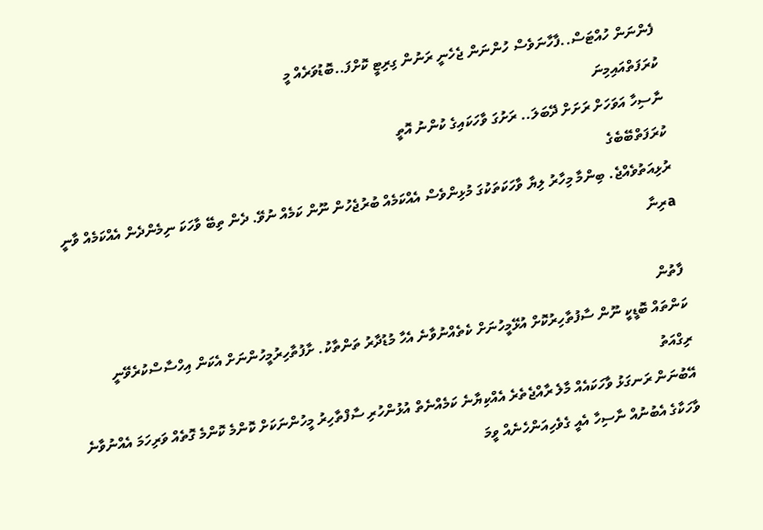ފެންނަން ހުއްޓަސް..ފާހާނަވެސް ހުންނަން ޖެހެނީ ރަނުން ގިރިޓީ ކޮށްފަ..ބޮޑުވަރެއް މީ
ކުރަފަތްއައިމިނަ
ނާސިހާ އަވަހަށް ރަށަށް ދޭބަލަ.. ރަށުގަ ވާހަކައިގެ ކުންނު އޮތީ
ކުރަފަތްބޭބެގެ
ރުޅިއަތުވެއްޖެ. ބިންމާ މިހާރު ލިޔާ ވާހަކަތަކުގަ މުޅިންވެސް އެއްކަމެއް ބުރުޖެހުން ނޫން ކަމެއް ނުވޭ. ދެން ތިބޭ ވާހަކަ ނިމެންދެން އެއްކަމެއް ވާނީ
aރިނާ

ފާތުން
ކަންތައް ބޮޑީކީ ނޫން ސާފުތާހިރުކޮށް އުޅޭމީހުނަށް ކެތެއްނުވާނެ އެހާ މުޑުދާރު ތަންތާކު. ށާފުތާހިރުމީހުންނަށް އެކަން އިހްސާސްކުރެވޭނީ
ރިގްއަތު
އޭބުނަން ރަނގަޅު ވާހަކައެއް މާލެ ރާއްޖެތެރެ އެއްކިޔާނެ ކަމެއްނެތް އުޅުންހުރި ސާފްތާހިރު މީހުންނަކަށް ކޮންމެ ކޮންމެ ގޮތެއް ވަރިހަމަ އެއްނުވާނެ ވާހަކާގެ އެބުނުއް ނާސިހާ އެއީ ގެވެހިއަންހެނެއް ވީމަ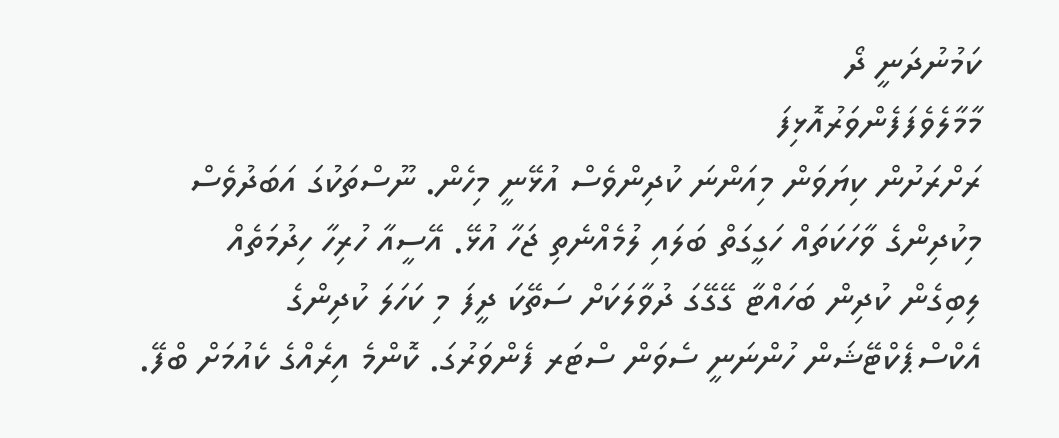ކަމުނުދަނީ ދޯ
މާމާލެވެފަފެންވަރުއޮޅިފަ
ރަށްރަށުން ކިޔަވަން މިއަންނަ ކުދިންވެސް އުޅޭނީ މިހެން. ނޫސްތަކުގަ އަބަދުވެސް މިކުދިންގެ ވާހަކަތައް ހަގީގަތް ބަލައި ލުމެއްނެތި ޖަހާ އުޅޭ. އޭސީއާ ހުރިހާ ހިދުމަތެއް ލިބިގެން ކުދިން ބަހައްޓާ ގޭގޭގަ ދުވާލަކަށް ސަތޭކަ ދީފަ މި ކަހަލަ ކުދިންގެ އެކްސްޕެކްޓޭޝަން ހުންނަނީ ސެވަން ސްޓަރ ފެންވަރުގަ. ކޮންމެ އިރެއްގެ ކެއުމަށް ބްފޭ.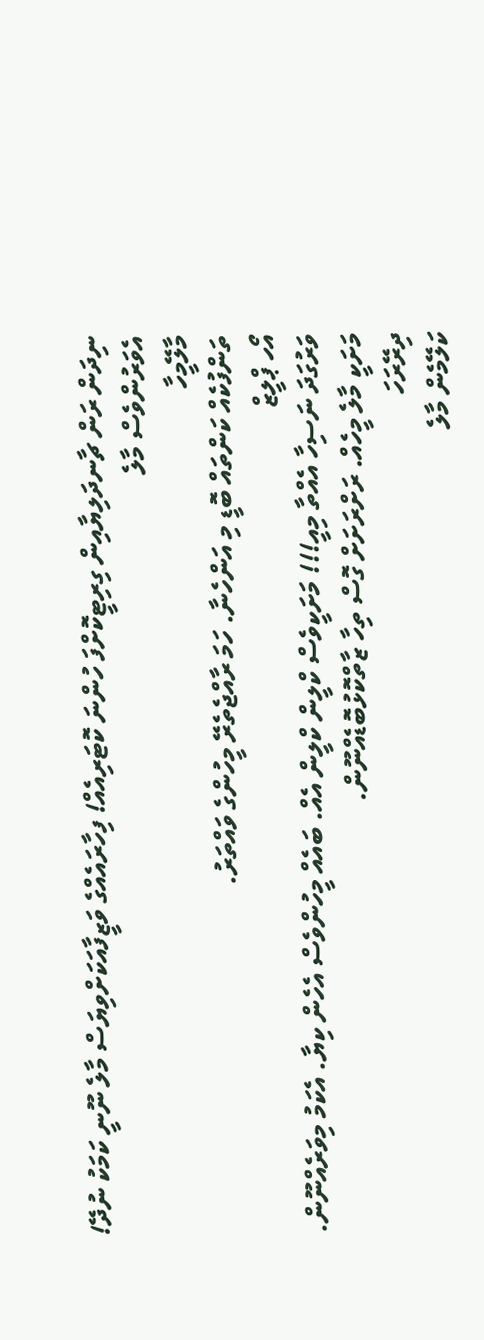ނިދަން ރަން ޗާނދަލިޔާއިން ގިރިޓީކޮށްފަ ހުންނަ ކޮޓަރިއެއް! ފިހާރައެއްގެ ވަޒީފާއަކަށްވިޔަސް މާލެ ނޫނީ ކަމަކު ނުދޭ! އެވަރުންވެސް މާލެ
މާލޭމީހާ
ތަންފުކެއް ކަންތައް ބޮޑީ މި އަންހެނާ. ހަމަ ރާއްޖެތެރޭ މީހުންގެ ވައްތަރު.
އޯހ ޕްލީޒް
ވަރުގަދަ ނަސިހާ އެއްތާ މިއީ!!! މަށަކީވެސް ކްލީން ކްލީން އެއް. ބައެއް މީހުންވެސް އެހެން ކިޔާ. އެކަމު މިވަރެއްނޫން. މަށަކީ މާލެ މީހެއް. ރަށްރަށަށް ގޮސް ތިހާ ޒާތްކޮޅުބޮޑެއްނޫން.
ދިރޭރަހަ
ކަލޭމެން މާލެ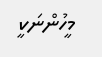މީހުންނަކީ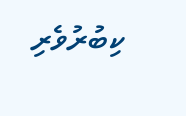ކިބުރުވެރި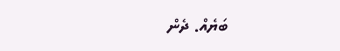ބަޔެއް. ދެން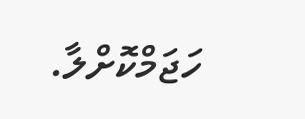ހަޖަމްކޮށްލާ.